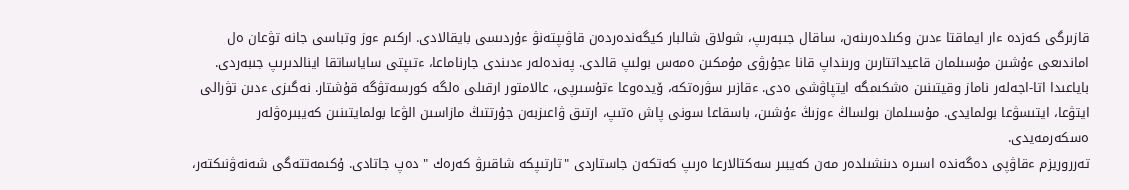قازىرگى كەزدە ءار ايماقتا ءدىن وكىلدەرىنەن، ساقال جىبەرىپ، شولاق شالبار كيگەندەردەن قاۋىپتەنۋ ءۇردىسى بايقالادى. اركىم ءوز وتباسى جانە تۋعان ەل اماندىعى ءۇشىن مۇسىلمان قاعيداتتارىن ورىنداپ قانا ءجۇرۋى مۇمكىن ەمەس بولىپ قالدى. پەندەلەر ءدىندى جارناماعا، ءتىپتى ساياساتقا اينالدىرىپ جىبەردى. باياعىدا اتا-اجەلەر ناماز وقيتىنىن ەشكىمگە ايتپاۋشى ەدى. ءقازىر سۋرەتكە، ۆيدەوعا ءتۇسىرپى، عالامتور ارقىلى ەلگە كورسەتۋگە قۇشتار. نەگىزى ءدىن تۋرالى ايتۋعا، ايتىسۋعا بولمايدى. مۇسىلمان بولساڭ ءوزىڭ ءۇشىن، باسقاعا سونى پاش ەتىپ، ارتىق ۋاعىزبەن جۇرتتىڭ مازاسىن الۋعا بولمايتىنىن كەيبىرەۋلەر ەسكەرمەيدى.
تەرروريزم ءقاۋپى دەگەندە اسىرە دىنشىلدەر مەن كەيبىر سەكتالارعا ەرىپ كەتكەن جاستاردى "تارتىپكە شاقىرۋ كەرەك " دەپ جاتادى. ۇكىمەتتەگى شەنەۋنىكتەر،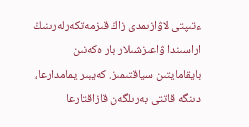ءتىپتى لاۋازىمدى زاڭ قىزمەتكەرلەرىنىڭ اراسىندا ۋاعىزشىلار بار ەكەنىن بايقامايتىن سياقتىمىز. كەيبىر يمامدارعا، دىنگە قاتتى بەرىلگەن قازاقتارعا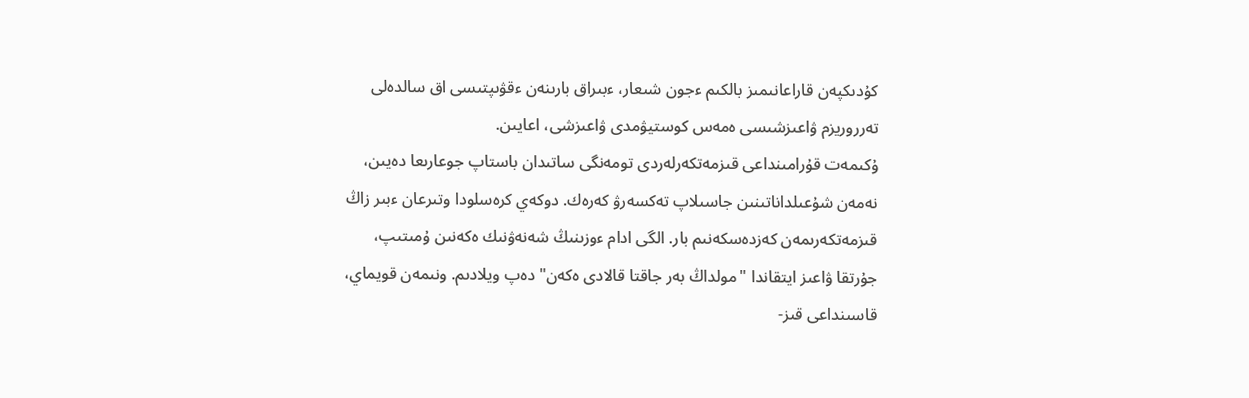كۇدىكپەن قاراعانىمىز بالكىم ءجون شىعار، ءبىراق بارىنەن ءقۋىپتىسى اق سالدەلى تەرروريزم ۋاعىزشىسى ەمەس كوستيۋمدى ۋاعىزشى، اعايىن.
ۇكىمەت قۇرامىنداعى قىزمەتكەرلەردى تومەنگى ساتىدان باستاپ جوعارىعا دەيىن، نەمەن شۇعىلداناتىنىن جاسىلاپ تەكسەرۋ كەرەك. دوكەي كرەسلودا وتىرعان ءبىر زاڭ قىزمەتكەرىمەن كەزدەسكەنىم بار. الگى ادام ءوزىنىڭ شەنەۋنىك ەكەنىن ۇمىتىپ، جۇرتقا ۋاعىز ايتقاندا "مولداڭ بەر جاقتا قالادى ەكەن" دەپ ويلادىم. ونىمەن قويماي، قاسىنداعى قىز-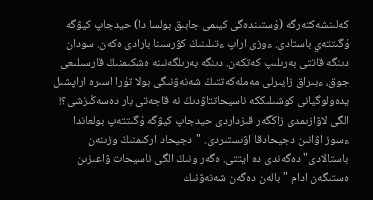كەلىنشەكتەرگە (ۇستىندەگى كيىمى جابىق بولسا دا) حيدجاپ كيۋگە ۇگىتتەي باستادى. ءوزى اراپ ءتىلىنىڭ كۋرسىنا بارادى ەكەن. سودان دىنگە قاتتى بەرىلىپ كەتكەن. دىنگە بەرىلگەنىنە ەشكىمنىڭ قارسىلىعى جوق، ءبىراق زايىرلى مەملەكەتتىڭ شەنەۋنىگى بولا تۇرا اسىرە اراپشىل يدەولوگيانى كوشىلىككە ناسيحاتتاۋدىڭ نە قاجەتى بار دەسەڭىزشى؟!
الگى لاۋازىمدى زاڭگەر قىزداردى حيدجاپ كيۋگە ۇگىتتەپ بولعاندا ءسوز اۋانىن دجيحادقا اۋىستىردى. "دجيحاد اركىمنىڭ وزىنەن باستالادى" دەگەندى دە ايتتى. ەگەر ونىڭ الگى ناسيحات ۋاعىزىن ەستىگەن ادام "بالەن دەگەن شەنەۋنىك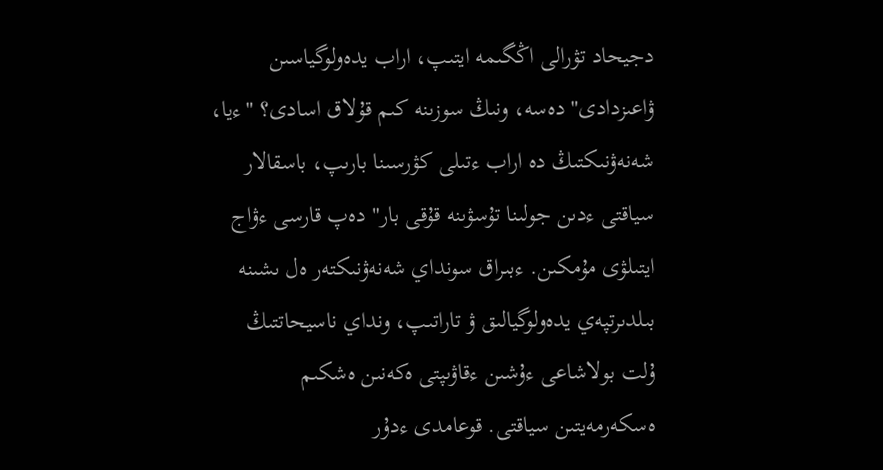دجيحاد تۋرالى اڭگىمە ايتىپ، اراب يدەولوگياسىن ۋاعىزدادى" دەسە، ونىڭ سوزىنە كىم قۇلاق اسادى؟ "ءيا، شەنەۋنىكتىڭ دە اراب ءتىلى كۋرسىنا بارىپ، باسقالار سياقتى ءدىن جولىنا تۇسۋىنە قۇقى بار" دەپ قارسى ءۋاج ايتىلۋى مۇمكىن. ءبىراق سونداي شەنەۋنىكتەر ەل ىشىنە بىلدىرتپەي يدەولوگيالىق ۋ تاراتىپ، ونداي ناسيحاتتىڭ ۇلت بولاشاعى ءۇشىن ءقاۋىپتى ەكەنىن ەشكىم ەسكەرمەيتىن سياقتى. قوعامدى ءدۇر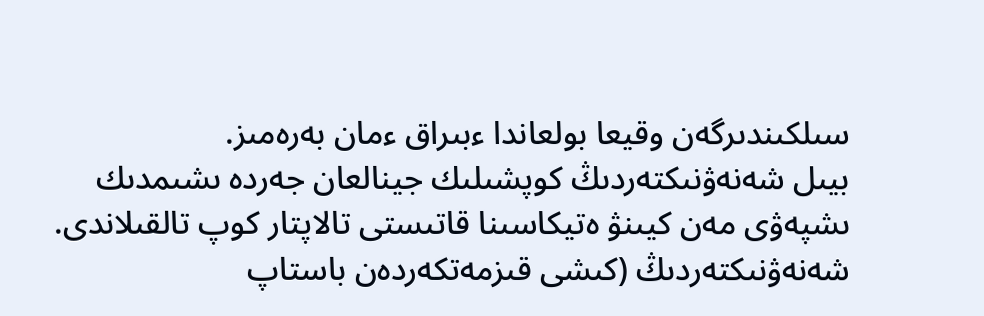سىلكىندىرگەن وقيعا بولعاندا ءبىراق ءمان بەرەمىز.
بيىل شەنەۋنىكتەردىڭ كوپشىلىك جينالعان جەردە ىشىمدىك ىشپەۋى مەن كيىنۋ ەتيكاسىنا قاتىستى تالاپتار كوپ تالقىلاندى. شەنەۋنىكتەردىڭ (كىشى قىزمەتكەردەن باستاپ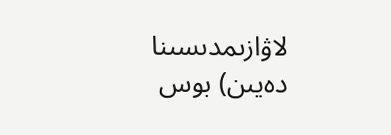لاۋازىمدىسىنا دەيىن) بوس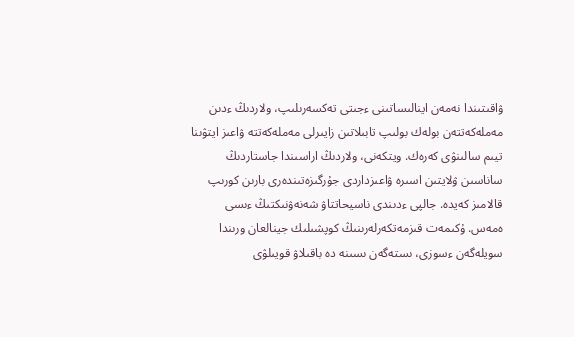ۋاقىتىندا نەمەن اينالىساتىنى ءجىتى تەكسەرىلىپ، ولاردىڭ ءدىن مەملەكەتتەن بولەك بولىپ تابىلاتىن زايىرلى مەملەكەتتە ۋاعىز ايتۋىنا تيىم سالىنۋى كەرەك. ويتكەنى، ولاردىڭ اراسىندا جاستاردىڭ ساناسىن ۋلايتىن اسىرە ۋاعىزداردى جۇرگىزەتىندەرى بارىن كورىپ قالامىز كەيدە. جالپى ءدىندى ناسيحاتتاۋ شەنەۋنىكتىڭ ءىسى ەمەس. ۇكىمەت قىزمەتكەرلەرىنىڭ كوپشىلىك جينالعان ورىندا سويلەگەن ءسوزى، ىستەگەن ىسىنە دە باقىلاۋ قويىلۋى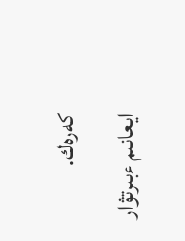كەرەك.
ايعانىم ءبىرتۋار